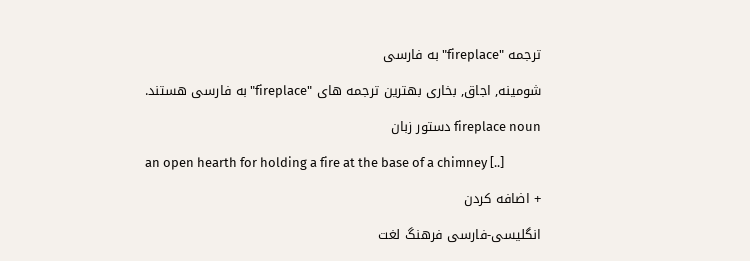ترجمه "fireplace" به فارسی

شومینه, اجاق, بخاری بهترین ترجمه های "fireplace" به فارسی هستند.

fireplace noun دستور زبان

an open hearth for holding a fire at the base of a chimney [..]

+ اضافه کردن

انگلیسی-فارسی فرهنگ لغت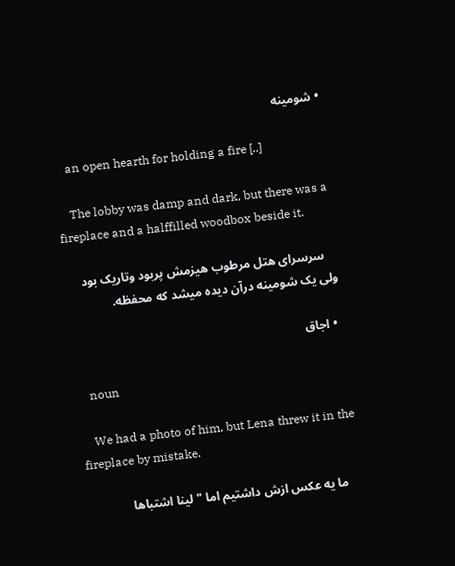• شومینه

    an open hearth for holding a fire [..]

    The lobby was damp and dark, but there was a fireplace and a halffilled woodbox beside it.

    سرسرای هتل مرطوب هیزمش پربود وتاریک بود ولی یک شومینه درآن دیده میشد که محفظه.

  • اجاق

    noun

    We had a photo of him, but Lena threw it in the fireplace by mistake.

    ما يه عکس ازش داشتيم اما " لينا اشتباها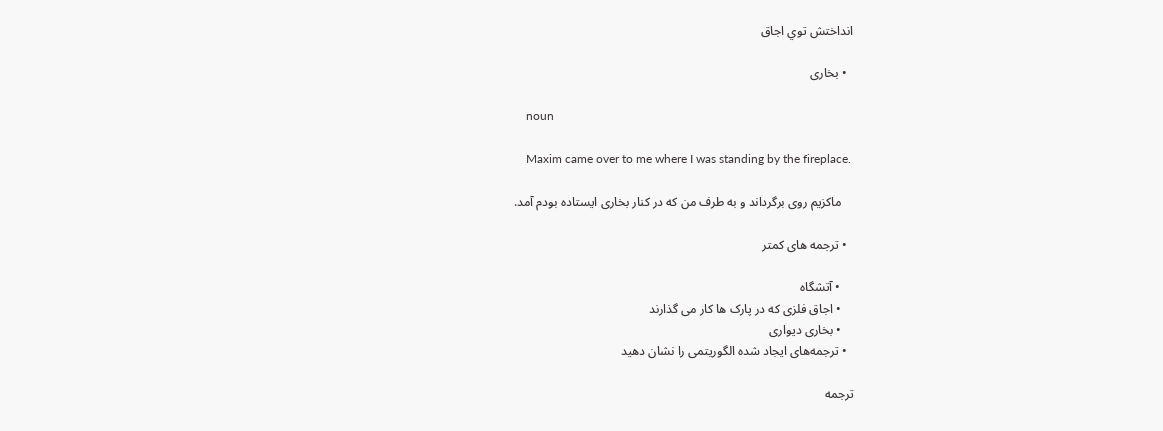انداختش توي اجاق

  • بخاری

    noun

    Maxim came over to me where I was standing by the fireplace.

    ماکزیم روی برگرداند و به طرف من که در کنار بخاری ایستاده بودم آمد.

  • ترجمه های کمتر

    • آتشگاه
    • اجاق فلزی که در پارک ها کار می گذارند
    • بخاری دیواری
  • ترجمه‌های ایجاد شده الگوریتمی را نشان دهید

ترجمه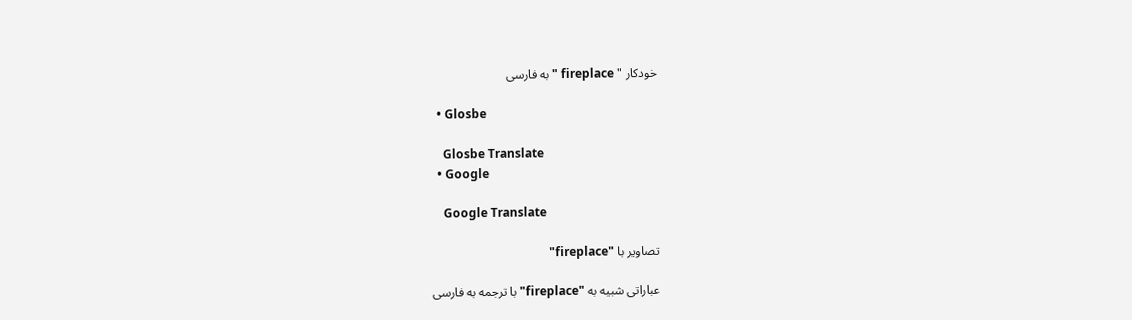خودکار " fireplace " به فارسی

  • Glosbe

    Glosbe Translate
  • Google

    Google Translate

تصاویر با "fireplace"

عباراتی شبیه به "fireplace" با ترجمه به فارسی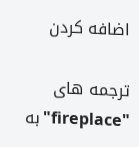اضافه کردن

ترجمه های "fireplace" به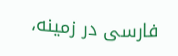فارسی در زمینه،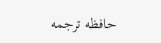حافظه ترجمه